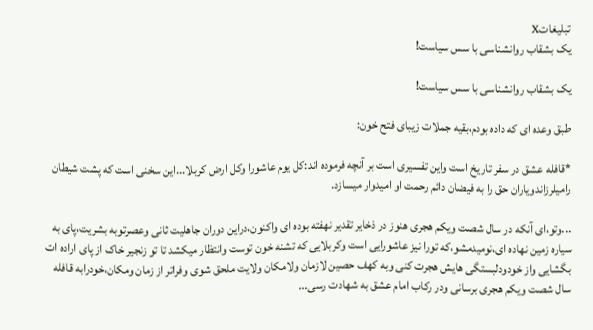تبليغاتX
یک بشقاب روانشناسی با سس سیاست!

یک بشقاب روانشناسی با سس سیاست!

طبق وعده ای که داده بودم،بقیه جملات زیبای فتح خون:

*قافله عشق در سفر تاریخ است واین تفسیری است بر آنچه فرموده اند:کل یوم عاشورا وکل ارض کربلا...این سخنی است که پشت شیطان رامیلرزاندویاران حق را به فیضان دائم رحمت او امیدوار میسازد.

...وتو،ای آنکه در سال شصت ویکم هجری هنوز در ذخایر تقدیر نهفته بوده ای واکنون،دراین دوران جاهلیت ثانی وعصرتوبه بشریت،پای به سیاره زمین نهاده ای،نومیدمشو،که تورا نیز عاشورایی است وکربلایی که تشنه خون توست وانتظار میکشد تا تو زنجیر خاک از پای اراده ات بگشایی واز خودودلبستگی هایش هجرت کنی وبه کهف حصین لازمان ولامکان ولایت ملحق شوی وفراتر از زمان ومکان،خودرابه قافله سال شصت ویکم هجری برسانی ودر رکاب امام عشق به شهادت رسی...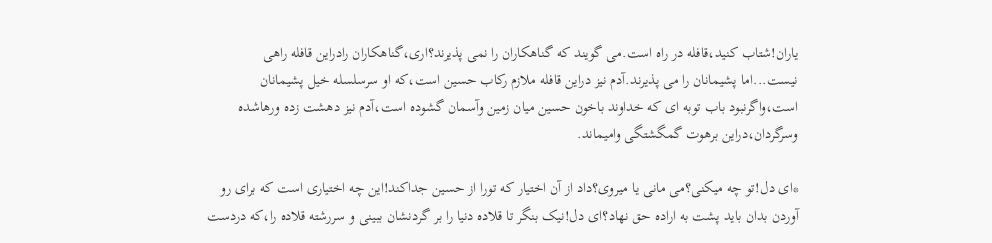یاران!شتاب کنید،قافله در راه است.می گویند که گناهکاران را نمی پذیرند؟اری،گناهکاران رادراین قافله راهی نیست...اما پشیمانان را می پذیرند.آدم نیز دراین قافله ملازم رکاب حسین است،که او سرسلسله خیل پشیمانان است،واگرنبود باب توبه ای که خداوند باخون حسین میان زمین وآسمان گشوده است،آدم نیز دهشت زده ورهاشده وسرگردان،دراین برهوت گمگشتگی وامیماند.

*ای دل!تو چه میکنی؟می مانی یا میروی؟داد از آن اختیار که تورا از حسین جداکند!این چه اختیاری است که برای رو آوردن بدان باید پشت به اراده حق نهاد؟ای دل!نیک بنگر تا قلاده دنیا را بر گردنشان ببینی و سررشته قلاده را،که دردست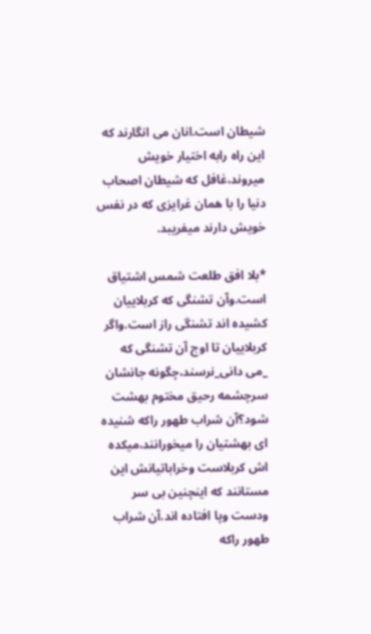شیطان است.انان می انگارند که این راه رابه اختیار خویش میروند،غافل که شیطان اصحاب دنیا را با همان غرایزی که در نفس خویش دارند میفریبد.

*بلا افق طلعت شمس اشتیاق است.وآن تشنگی که کربلاییان کشیده اند تشنگی راز است.واگر کربلاییان تا اوج آن تشنگی که _می دانی_نرسند،چگونه جانشان سرچشمه رحیق مختوم بهشت شود؟آن شراب طهور راکه شنیده ای بهشتیان را میخورانند،میکده اش کربلاست وخراباتیانش این مستانند که اینچنین بی سر ودست وپا افتاده اند.آن شراب طهور راکه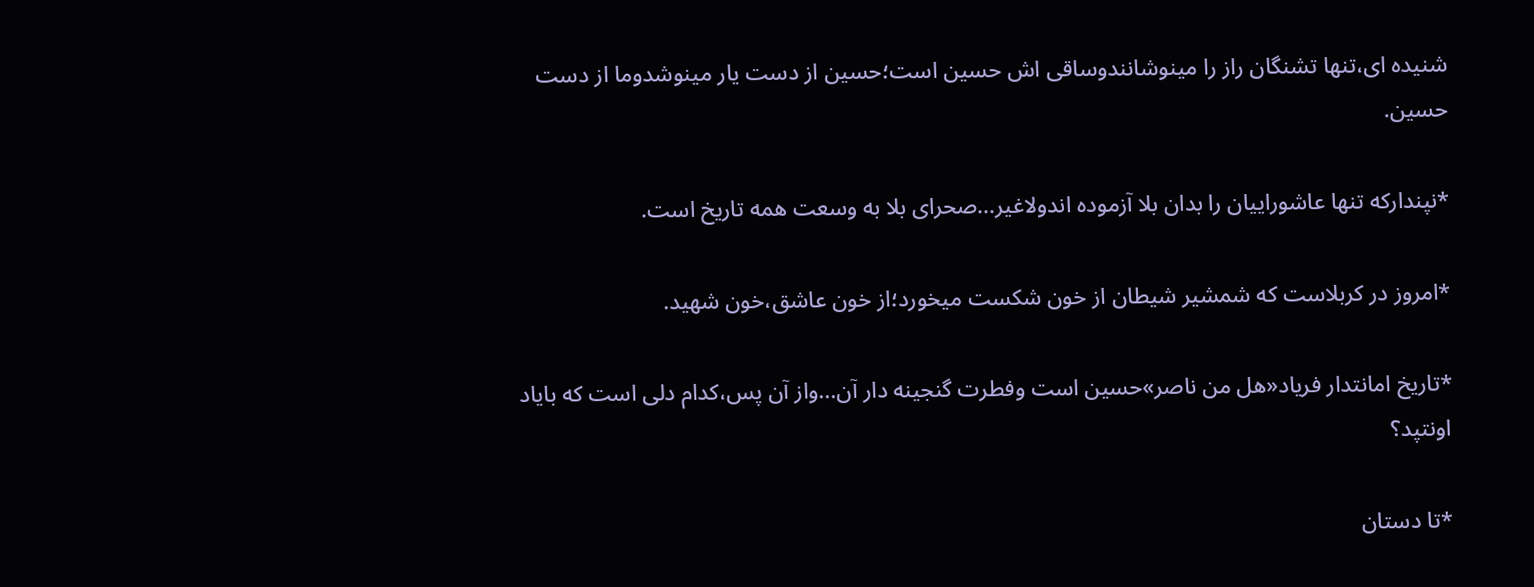شنیده ای،تنها تشنگان راز را مینوشانندوساقی اش حسین است؛حسین از دست یار مینوشدوما از دست حسین.

*نپندارکه تنها عاشوراییان را بدان بلا آزموده اندولاغیر...صحرای بلا به وسعت همه تاریخ است.

*امروز در کربلاست که شمشیر شیطان از خون شکست میخورد؛از خون عاشق،خون شهید.

*تاریخ امانتدار فریاد«هل من ناصر»حسین است وفطرت گنجینه دار آن...واز آن پس،کدام دلی است که بایاد اونتپد؟

*تا دستان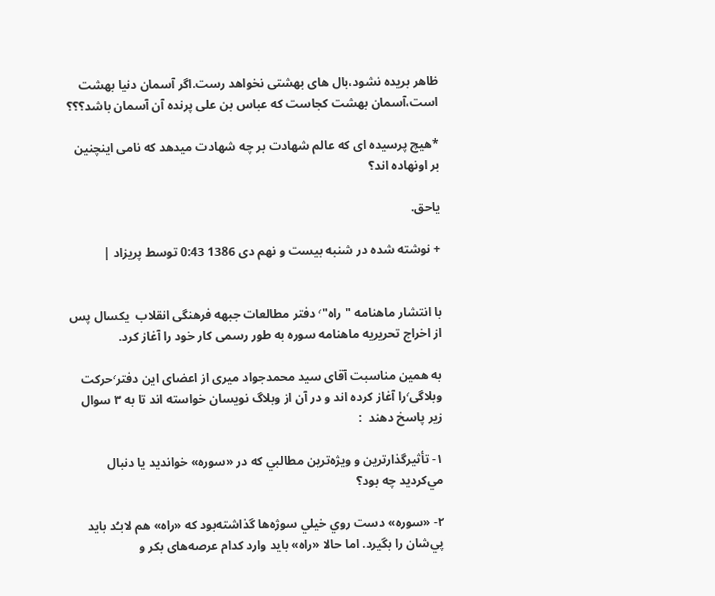ظاهر بریده نشود،بال های بهشتی نخواهد رست.اگر آسمان دنیا بهشت است،آسمان بهشت کجاست که عباس بن علی پرنده آن آسمان باشد؟؟؟

*هیچ پرسیده ای که عالم شهادت بر چه شهادت میدهد که نامی اینچنین بر اونهاده اند؟

یاحق.

+ نوشته شده در شنبه بیست و نهم دی 1386 0:43 توسط پریزاد |


با انتشار ماهنامه "راه"٬ دفتر مطالعات جبهه فرهنگی انقلاب  یکسال پس از اخراج تحریریه ماهنامه سوره به طور رسمی کار خود را آغاز کرد.

به همین مناسبت آقای سید محمدجواد میری از اعضای این دفتر٬حرکت وبلاگی٬را آغاز کرده اند و در آن از وبلاگ نویسان خواسته اند تا به ۳ سوال زیر پاسخ دهند  :

۱- تأثيرگذارترين و ويژه‌ترين مطالبي كه در «سوره» خوانديد یا دنبال مي‌كرديد چه بود؟

۲- «سوره» دست روي خيلي سوژه‌ها ‌گذاشته‌بود كه «راه» هم لابـُد بايد پي‌شان را بگيرد. اما حالا «راه» باید وارد کدام عرصه‌های بکر و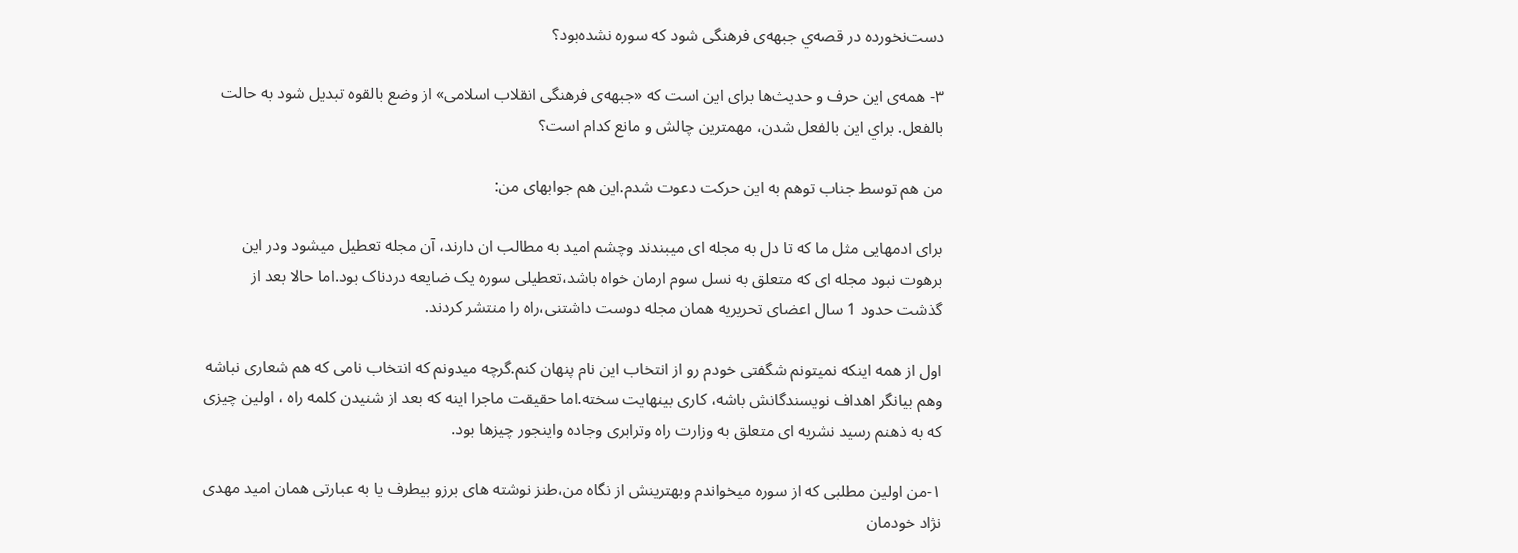دست‌نخورده در قصه‌ي جبهه‌ی فرهنگی شود كه سوره نشده‌بود؟

۳- همه‌ی این حرف و حدیث‌ها برای این است که «جبهه‌ی فرهنگی انقلاب اسلامی» از وضع بالقوه تبدیل شود به حالت بالفعل. براي اين بالفعل شدن، مهمترين چالش و مانع كدام است؟

من هم توسط جناب توهم به این حرکت دعوت شدم.این هم جوابهای من:

برای ادمهایی مثل ما که تا دل به مجله ای میبندند وچشم امید به مطالب ان دارند، آن مجله تعطیل میشود ودر این برهوت نبود مجله ای که متعلق به نسل سوم ارمان خواه باشد،تعطیلی سوره یک ضایعه دردناک بود.اما حالا بعد از گذشت حدود 1 سال اعضای تحریریه همان مجله دوست داشتنی،راه را منتشر کردند.

اول از همه اینکه نمیتونم شگفتی خودم رو از انتخاب این نام پنهان کنم.گرچه میدونم که انتخاب نامی که هم شعاری نباشه وهم بیانگر اهداف نویسندگانش باشه، کاری بینهایت سخته.اما حقیقت ماجرا اینه که بعد از شنیدن کلمه راه ، اولین چیزی که به ذهنم رسید نشریه ای متعلق به وزارت راه وترابری وجاده واینجور چیزها بود.

۱-من اولین مطلبی که از سوره میخواندم وبهترینش از نگاه من،طنز نوشته های برزو بیطرف یا به عبارتی همان امید مهدی نژاد خودمان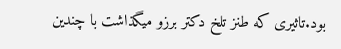بود.تاثیری که طنز تلخ دکتر برزو میگذاشت با چندین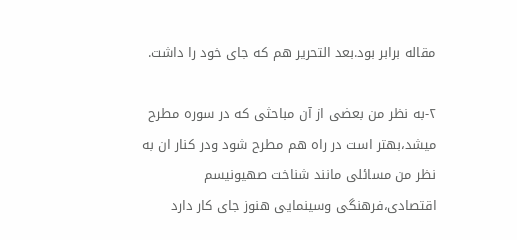مقاله برابر بود.بعد التحریر هم که جای خود را داشت.

۲-به نظر من بعضی از آن مباحثی که در سوره مطرح میشد،بهتر است در راه هم مطرح شود ودر کنار ان به نظر من مسائلی مانند شناخت صهیونیسم اقتصادی،فرهنگی وسینمایی هنوز جای کار دارد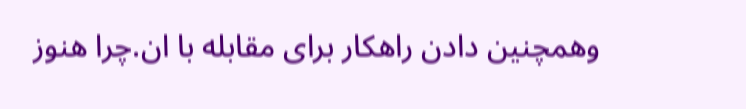وهمچنین دادن راهکار برای مقابله با ان.چرا هنوز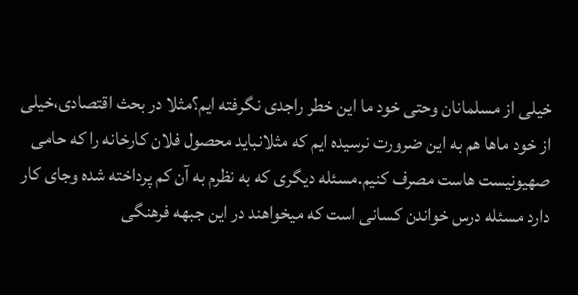خیلی از مسلمانان وحتی خود ما این خطر راجدی نگرفته ایم؟مثلا در بحث اقتصادی،خیلی از خود ماها هم به این ضرورت نرسیده ایم که مثلانباید محصول فلان کارخانه را که حامی صهیونیست هاست مصرف کنیم.مسئله دیگری که به نظرم به آن کم پرداخته شده وجای کار دارد مسئله درس خواندن کسانی است که میخواهند در این جبهه فرهنگی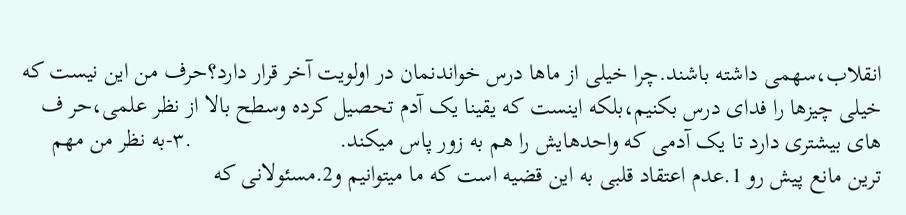انقلاب،سهمی داشته باشند.چرا خیلی از ماها درس خواندنمان در اولویت آخر قرار دارد؟حرف من این نیست که خیلی چیزها را فدای درس بکنیم،بلکه اینست که یقینا یک آدم تحصیل کرده وسطح بالا از نظر علمی،حر ف های بیشتری دارد تا یک آدمی که واحدهایش را هم به زور پاس میکند.                         .۳-به نظر من مهم ترین مانع پیش رو 1.عدم اعتقاد قلبی به این قضیه است که ما میتوانیم و2.مسئولانی که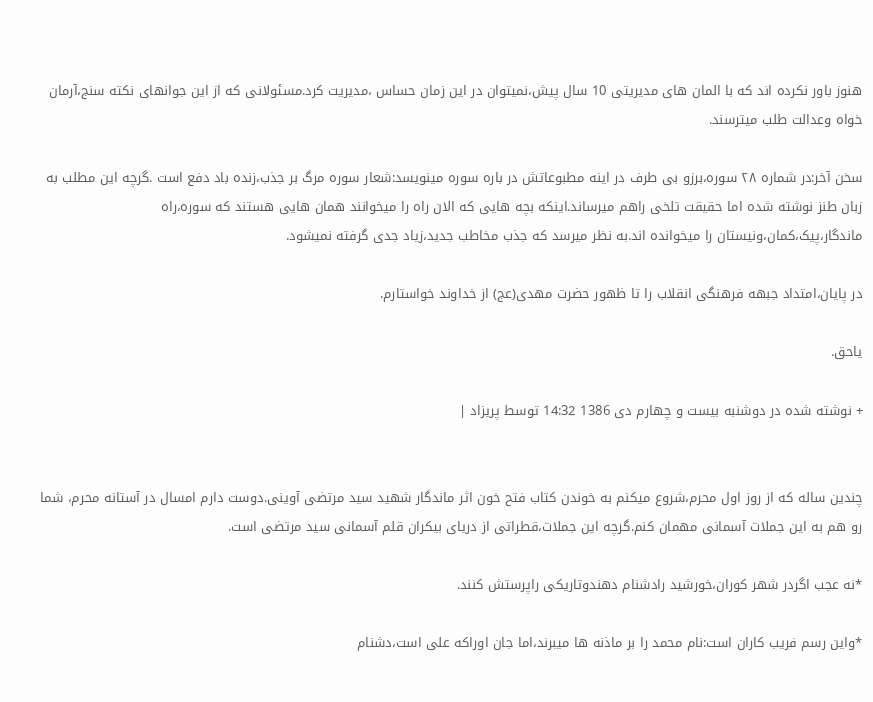هنوز باور نکرده اند که با المان های مدیریتی 10 سال پیش،نمیتوان در این زمان حساس ،مدیریت کرد.مسئولانی که از این جوانهای نکته سنج،آرمان خواه وعدالت طلب میترسند.

سخن آخر:در شماره ۲۸ سوره،برزو بی طرف در اینه مطبوعاتش در باره سوره مینویسد:شعار سوره مرگ بر جذب،زنده باد دفع است .گرچه این مطلب به زبان طنز نوشته شده اما حقیقت تلخی راهم میرساند.اینکه بچه هایی که الان راه را میخوانند همان هایی هستند که سوره،راه ماندگار،پیک،کمان،ونیستان را میخوانده اند.به نظر میرسد که جذب مخاطب جدید،زیاد جدی گرفته نمیشود.

در پایان،امتداد جبهه فرهنگی انقلاب را تا ظهور حضرت مهدی(عج) از خداوند خواستارم.

یاحق.

+ نوشته شده در دوشنبه بیست و چهارم دی 1386 14:32 توسط پریزاد |


چندین ساله که از روز اول محرم،شروع میکنم به خوندن کتاب فتح خون اثر ماندگار شهید سید مرتضی آوینی.دوست دارم امسال در آستانه محرم، شما رو هم به این جملات آسمانی مهمان کنم.گرچه این جملات،قطراتی از دریای بیکران قلم آسمانی سید مرتضی است.

*نه عجب اگردر شهر کوران،خورشید رادشنام دهندوتاریکی راپرستش کنند.

*واین رسم فریب کاران است:نام محمد را بر ماذنه ها میبرند،اما جان اوراکه علی است،دشنام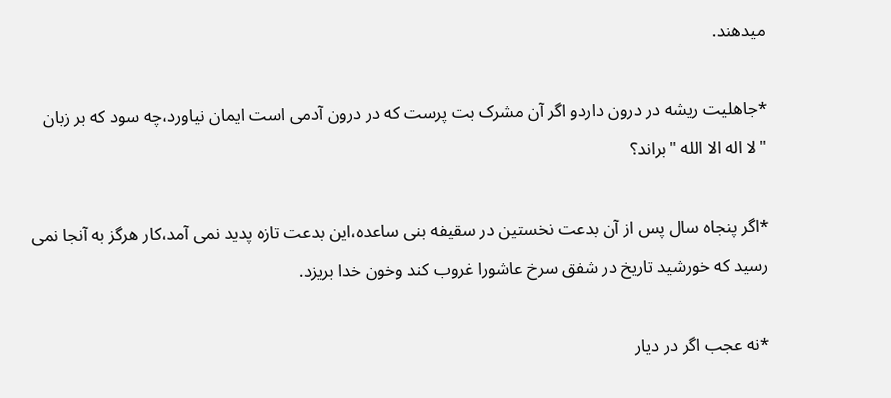میدهند.

*جاهلیت ریشه در درون داردو اگر آن مشرک بت پرست که در درون آدمی است ایمان نیاورد،چه سود که بر زبان "لا اله الا الله "براند؟

*اگر پنجاه سال پس از آن بدعت نخستین در سقیفه بنی ساعده،این بدعت تازه پدید نمی آمد،کار هرگز به آنجا نمی رسید که خورشید تاریخ در شفق سرخ عاشورا غروب کند وخون خدا بریزد.

*نه عجب اگر در دیار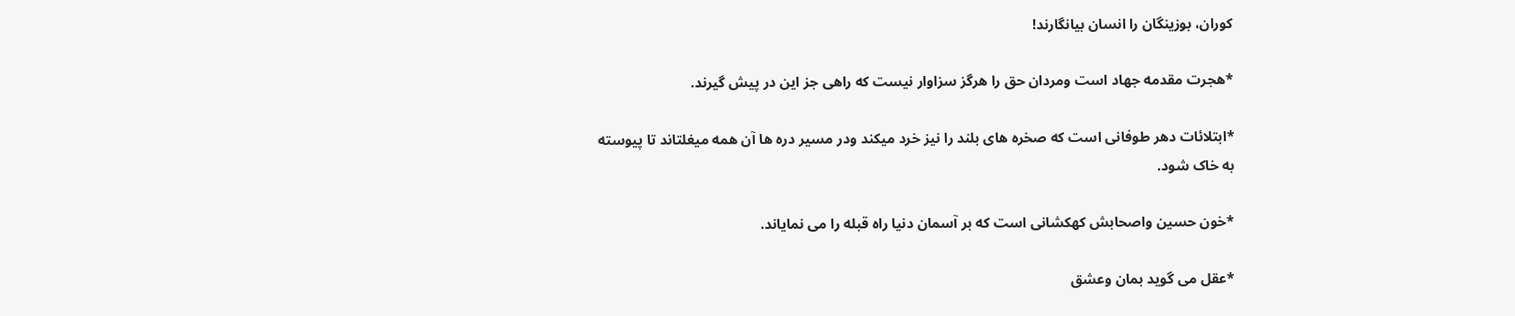کوران، بوزینگان را انسان بیانگارند!

*هجرت مقدمه جهاد است ومردان حق را هرگز سزاوار نیست که راهی جز این در پیش گیرند.

*ابتلائات دهر طوفانی است که صخره های بلند را نیز خرد میکند ودر مسیر دره ها آن همه میغلتاند تا پیوسته به خاک شود.

*خون حسین واصحابش کهکشانی است که بر آسمان دنیا راه قبله را می نمایاند.

*عقل می گوید بمان وعشق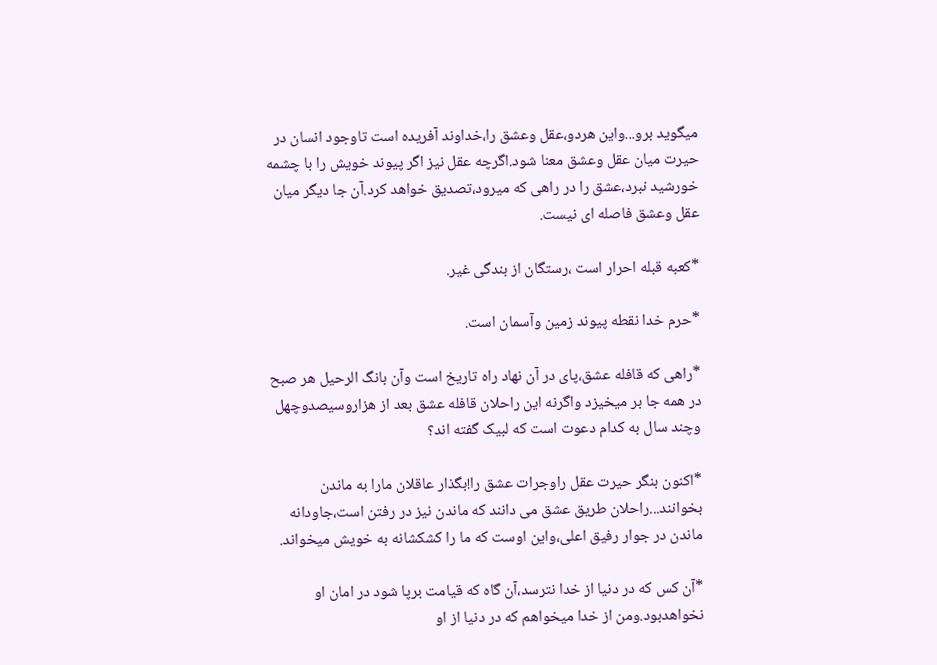میگوید برو...واین هردو،عقل وعشق را،خداوند آفریده است تاوجود انسان در حیرت میان عقل وعشق معنا شود.اگرچه عقل نیز اگر پیوند خویش را با چشمه خورشید نبرد،عشق را در راهی که میرود،تصدیق خواهد کرد.آن جا دیگر میان عقل وعشق فاصله ای نیست.

*کعبه قبله احرار است ،رستگان از بندگی غیر.

*حرم خدا نقطه پیوند زمین وآسمان است.

*راهی که قافله عشق،پای در آن نهاد راه تاریخ است وآن بانگ الرحیل هر صبح در همه جا بر میخیزد واگرنه این راحلان قافله عشق بعد از هزاروسیصدوچهل وچند سال به کدام دعوت است که لبیک گفته اند؟

*اکنون بنگر حیرت عقل راوجرات عشق را!بگذار عاقلان مارا به ماندن بخوانند...راحلان طریق عشق می دانند که ماندن نیز در رفتن است،جاودانه ماندن در جوار رفیق اعلی،واین اوست که ما را کشکشانه به خویش میخواند.

*آن کس که در دنیا از خدا نترسد،آن گاه که قیامت برپا شود در امان او نخواهدبود.ومن از خدا میخواهم که در دنیا از او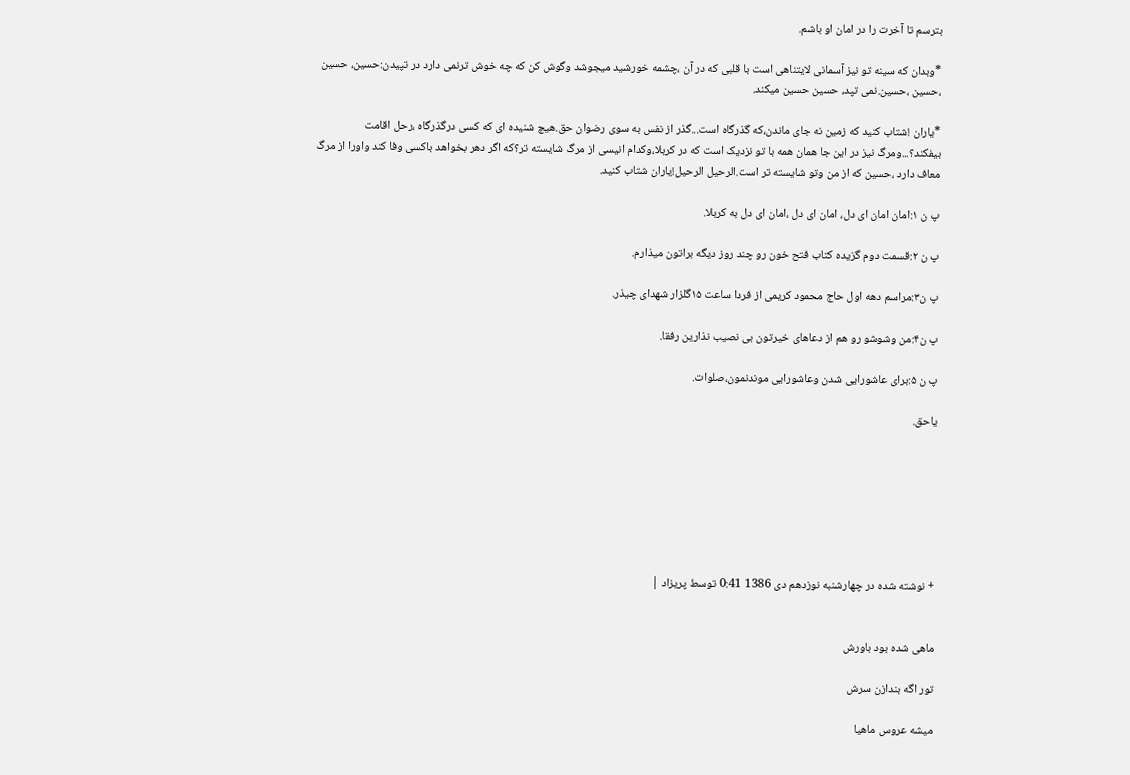بترسم تا آخرت را در امان او باشم.

*وبدان که سینه تو نیز آسمانی لایتناهی است با قلبی که در آن ،چشمه خورشید میجوشد وگوش کن که چه خوش ترنمی دارد در تپیدن:حسین، حسین ،حسین ،حسین.نمی تپد، حسین حسین میکند.

*یاران !شتاب کنید که زمین نه جای ماندن،که گذرگاه است...گذر از نفس به سوی رضوان حق.هیچ شنیده ای که کسی درگذرگاه ،رحل اقامت بیفکند؟...ومرگ نیز در این جا همان همه با تو نزدیک است که در کربلا،وکدام انیسی از مرگ شایسته تر؟که اگر دهر بخواهد باکسی وفا کند واورا از مرگ معاف دارد ،حسین که از من وتو شایسته تر است.الرحیل الرحیل!یاران شتاب کنید.

پ ن ۱:امان امان ای دل، امان ای دل ،امان ای دل به کربلا.

پ ن ۲:قسمت دوم گزیده کتاب فتح خون رو چند روز دیگه براتون میذارم.

پ ن۳:مراسم دهه اول حاج محمود کریمی از فردا ساعت ۱۵گلزار شهدای چیذر.

پ ن۴:من وشوشو رو هم از دعاهای خیرتون بی نصیب نذارین رفقا.

پ ن ۵:برای عاشورایی شدن وعاشورایی موندنمون،صلوات.

یاحق.







+ نوشته شده در چهارشنبه نوزدهم دی 1386 0:41 توسط پریزاد |


ماهی شده بود باورش

تور اگه بندازن سرش

میشه عروس ماهیا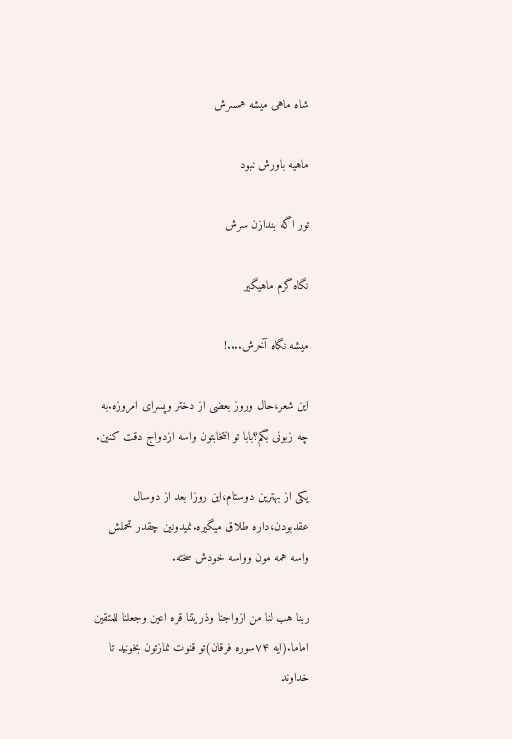شاه ماهی میشه همسرش

ماهیه باورش نبود

تور اگه بندازن سرش

نگاه گرم ماهیگیر

میشه نگاه آخرش....!

این شعر،حال وروز بعضی از دختر وپسرای امروزه.به چه زبونی بگم؟بابا تو انتخابتون واسه ازدواج دقت کنین.

یکی از بهترین دوستام،این روزا بعد از دوسال عقدبودن،داره طلاق میگیره.نمیدونین چقدر تحملش واسه همه مون وواسه خودش سخته.

ربنا هب لنا من ازواجنا وذریتنا قره اعین وجعلنا للمتقین اماما.(ایه ۷۴سوره فرقان)تو قنوت نمازتون بخونید تا خداوند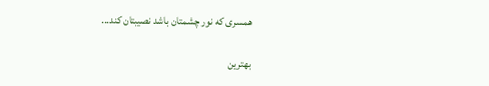همسری که نور چشمتان باشد نصیبتان کند...

بهترین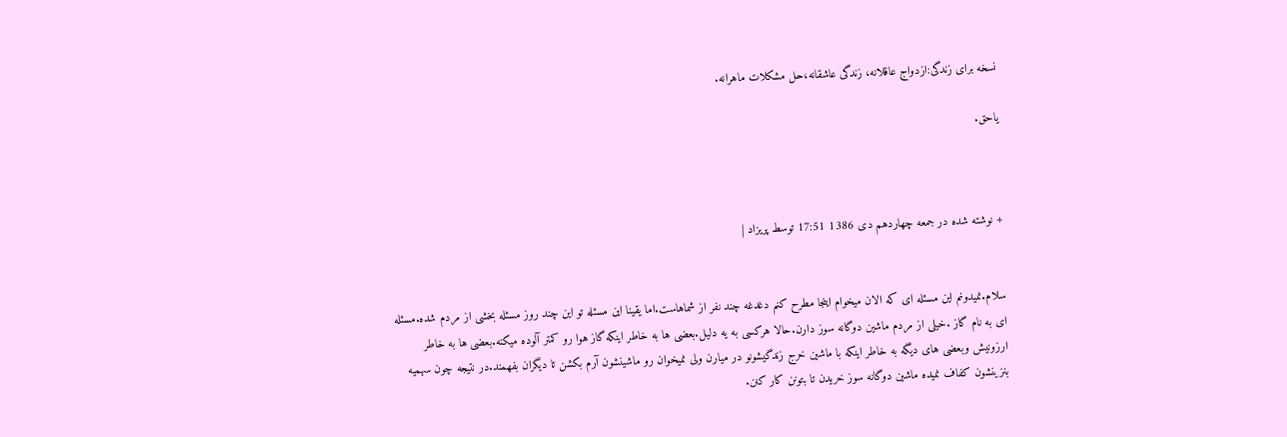نسخه برای زندگی:ازدواج عاقلانه، زندگی عاشقانه،حل مشکلات ماهرانه.

یاحق.



+ نوشته شده در جمعه چهاردهم دی 1386 17:51 توسط پریزاد |


سلام.نمیدونم این مسئله ای که الان میخوام اینجا مطرح کنم دغدغه چند نفر از شماهاست.اما یقینا این مسئله تو این چند روز مسئله بخشی از مردم شده.مسئله ای به نام گاز .خیلی از مردم ماشین دوگانه سوز دارن.حالا هرکسی به یه دلیل.بعضی ها به خاطر اینکه گاز هوا رو کمتر آلوده میکنه.بعضی ها به خاطر ارزونیش وبعضی های دیگه به خاطر اینکه با ماشین خرج زندگیشونو در میارن ولی نمیخوان رو ماشینشون آرم بکشن تا دیگران بفهمند.در نتیجه چون سهمیه بنزینشون کفاف نمیده ماشین دوگانه سوز خریدن تا بتونن کار کنن.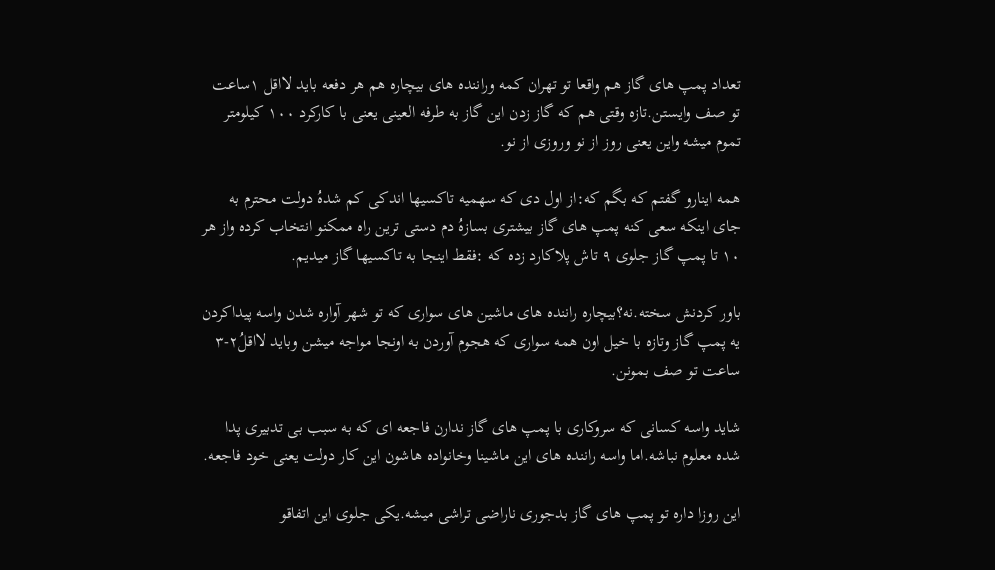تعداد پمپ های گاز هم واقعا تو تهران کمه وراننده های بیچاره هم هر دفعه باید لااقل ۱ساعت تو صف وایستن.تازه وقتی هم که گاز زدن این گاز به طرفه العینی یعنی با کارکرد ۱۰۰ کیلومتر تموم میشه واین یعنی روز از نو وروزی از نو.

همه اینارو گفتم که بگم که:از اول دی که سهمیه تاکسیها اندکی کم شدهُ دولت محترم به جای اینکه سعی کنه پمپ های گاز بیشتری بسازهُ دم دستی ترین راه ممکنو انتخاب کرده واز هر ۱۰ تا پمپ گاز جلوی ۹ تاش پلاکارد زده که :فقط اینجا به تاکسیها گاز میدیم.

باور کردنش سخته.نه؟بیچاره راننده های ماشین های سواری که تو شهر آواره شدن واسه پیداکردن یه پمپ گاز وتازه با خیل اون همه سواری که هجوم آوردن به اونجا مواجه میشن وباید لااقلُ۲-۳ ساعت تو صف بمونن.

شاید واسه کسانی که سروکاری با پمپ های گاز ندارن فاجعه ای که به سبب بی تدبیری پدا شده معلوم نباشه.اما واسه راننده های این ماشینا وخانواده هاشون این کار دولت یعنی خود فاجعه.

این روزا داره تو پمپ های گاز بدجوری ناراضی تراشی میشه.یکی جلوی این اتفاقو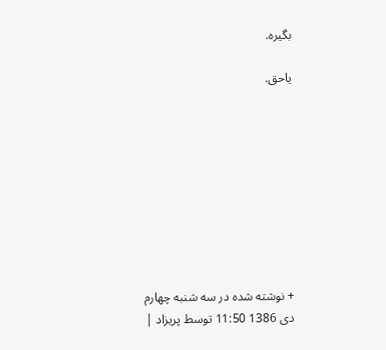بگیره.

یاحق.









+ نوشته شده در سه شنبه چهارم دی 1386 11:50 توسط پریزاد |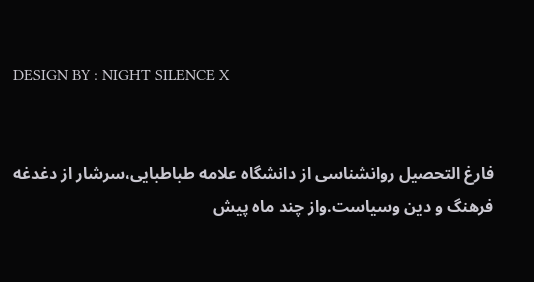DESIGN BY : NIGHT SILENCE X


فارغ التحصیل روانشناسی از دانشگاه علامه طباطبایی،سرشار از دغدغه فرهنگ و دین وسیاست.واز چند ماه پیش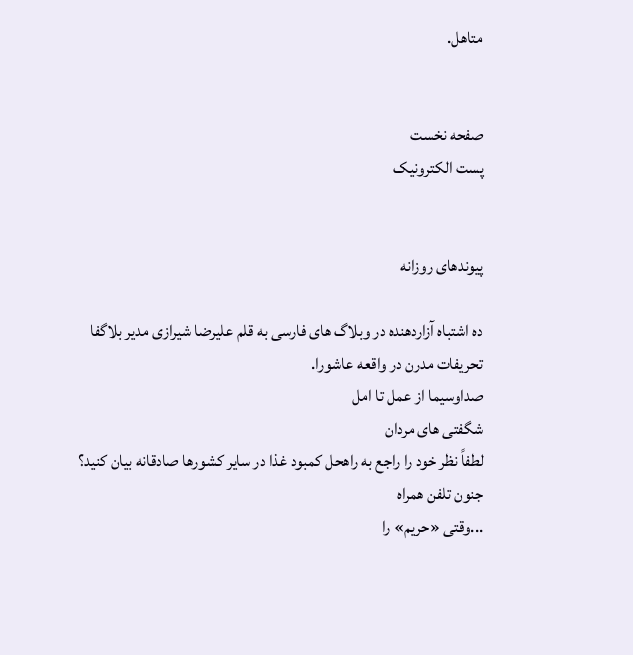متاهل.


صفحه نخست
پست الکترونیک


پیوندهای روزانه

ده اشتباه آزاردهنده در وبلاگ های فارسی به قلم علیرضا شیرازی مدیر بلاگفا
تحریفات مدرن در واقعه عاشورا.
صداوسیما از عمل تا امل
شگفتی های مردان
لطفاً نظر خود را راجع به راهحل کمبود غذا در سایر کشورها صادقانه بیان کنید؟
جنون تلفن همراه
...وقتی «حریم» را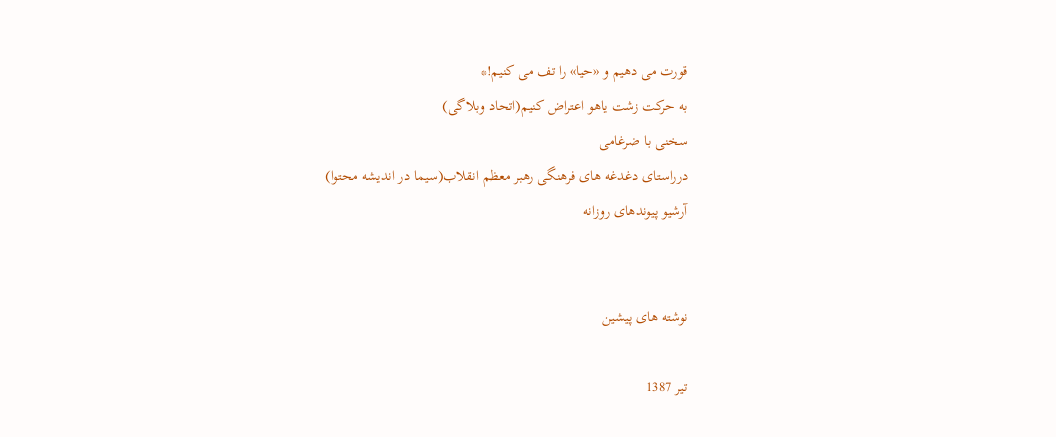قورت می دهیم و «حیا» را تف می کنیم!*
به حرکت زشت یاهو اعتراض کنیم(اتحاد وبلاگی)
سخنی با ضرغامی
درراستای دغدغه های فرهنگی رهبر معظم انقلاب(سیما در اندیشه محتوا)
آرشیو پیوندهای روزانه


نوشته های پیشین

تیر 1387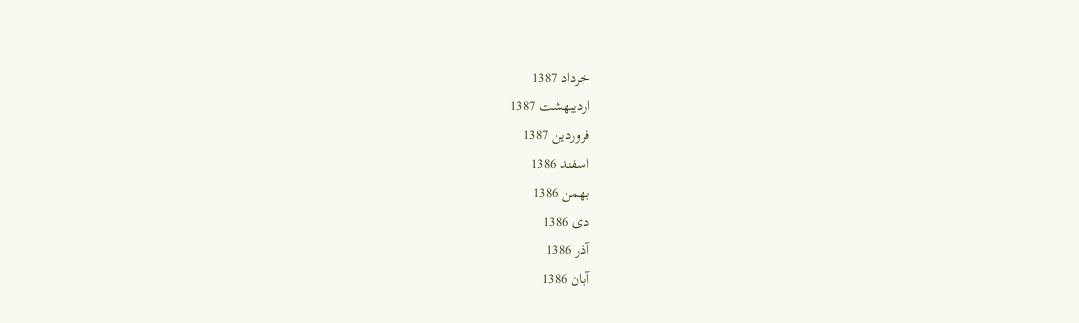خرداد 1387
اردیبهشت 1387
فروردین 1387
اسفند 1386
بهمن 1386
دی 1386
آذر 1386
آبان 1386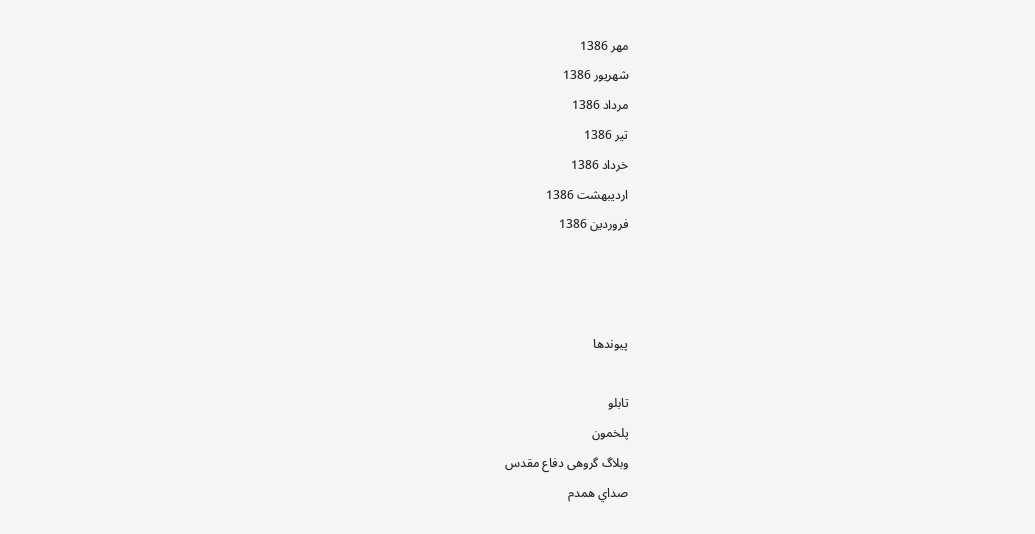مهر 1386
شهریور 1386
مرداد 1386
تیر 1386
خرداد 1386
اردیبهشت 1386
فروردین 1386



پیوندها

تابلو
پلخمون
وبلاگ گروهی دفاع مقدس
صداي همدم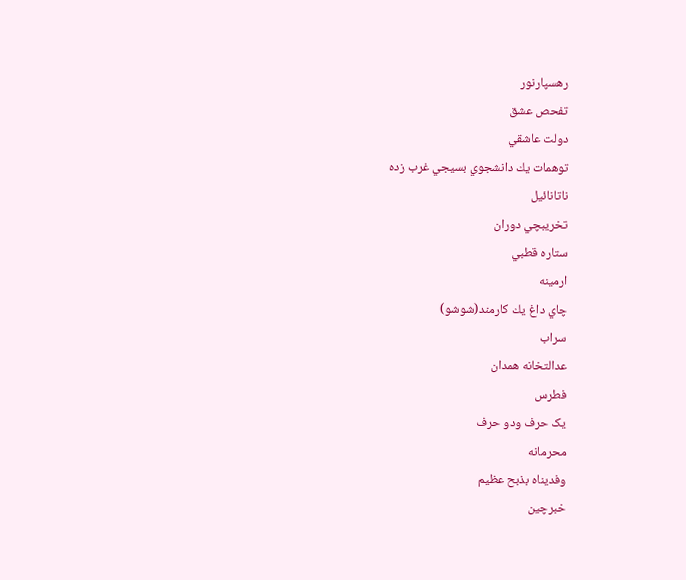رهسپارنور
تفحص عشق
دولت عاشقي
توهمات يك دانشجوي بسيجي غرب زده
ناتانائيل
تخريبچي دوران
ستاره قطبي
ارمينه
چاي داغ يك كارمند(شوشو)
سراب
عدالتخانه همدان
فطرس
یک حرف ودو حرف
محرمانه
وفدیناه بذبح عظیم
خبرچین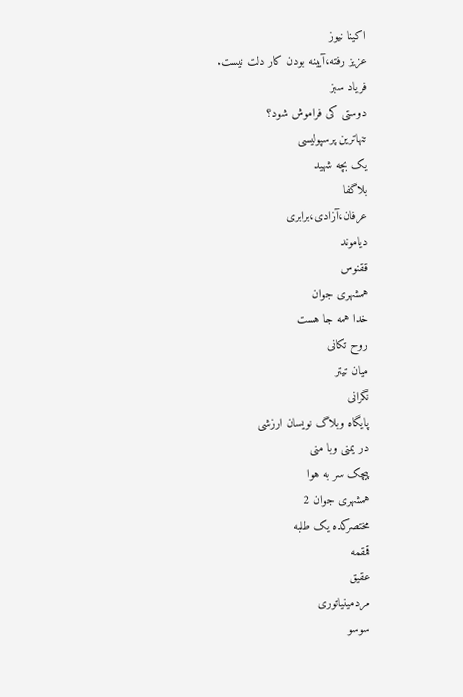اکینا نیوز
عزیز رفته،آیینه بودن کار دلت نیست.
فریاد سبز
دوستی کی فراموش شود؟
تنهاترین پرسپولیسی
یک بچه شهید
بلاگفا
عرفان،آزادی،برابری
دیاموند
ققنوس
همشهری جوان
خدا همه جا هست
روح تکانی
میان تیتر
نگرانی
پایگاه وبلاگ نویسان ارزشی
در یمنی وبا منی
پيچک سر به هوا
همشهری جوان 2
مختصرکده یک طلبه
قمقمه
عقیق
مردمینیاتوری
سوسو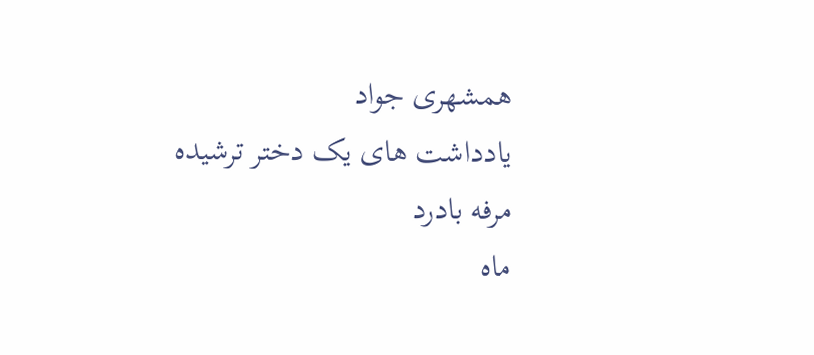همشهری جواد
یادداشت های یک دختر ترشیده
مرفه بادرد
ماه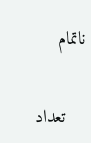ناتمام


    تعداد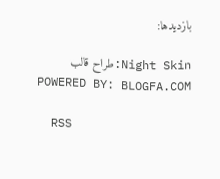بازديدها:

Night Skin:طراح قالب
POWERED BY: BLOGFA.COM

  RSS